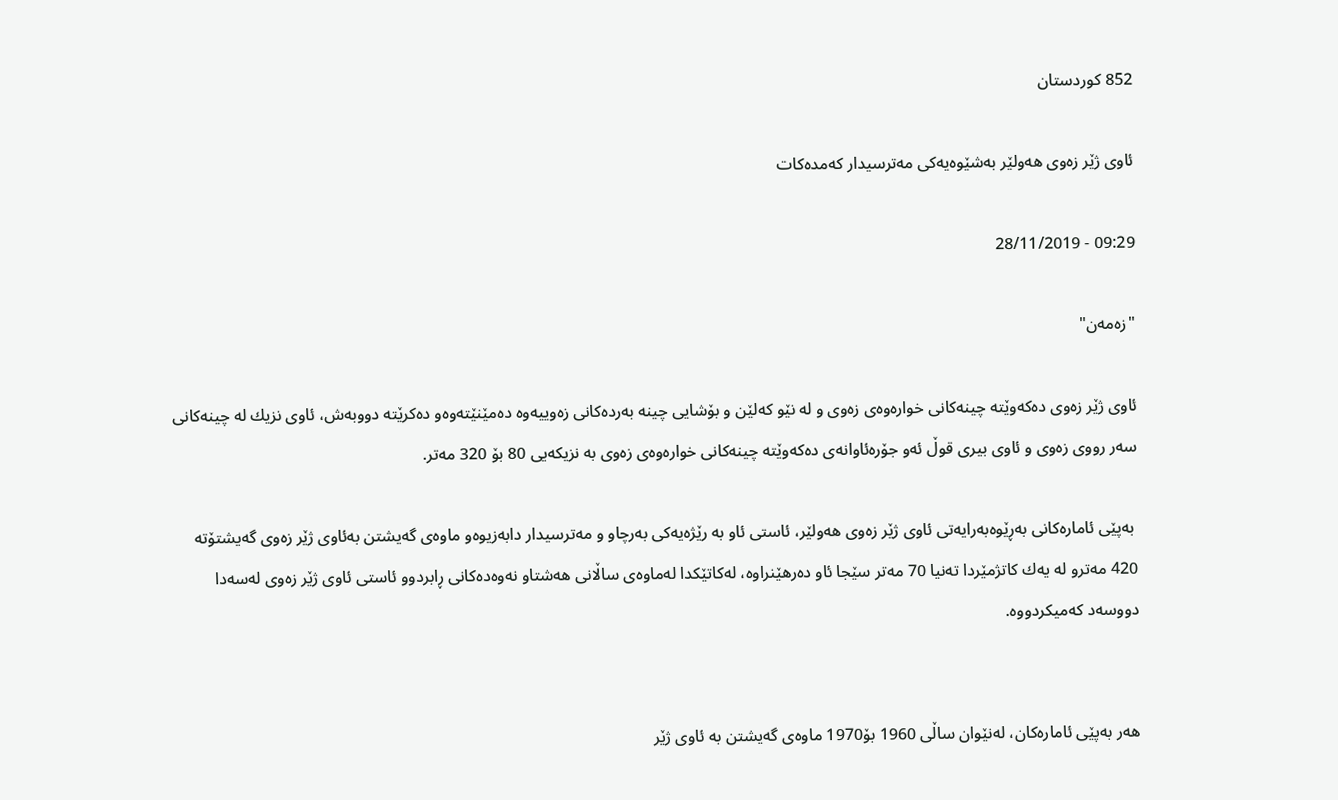852 کوردستان

ئاوى ژێر زەوى هه‌ولێر بەشێوەیەکی مەترسیدار کەمدەکات

09:29 - 28/11/2019

"زەمەن"

ئاوى ژێر زه‌وى ‌‌‌ده‌كه‌وێته‌ چینه‌كانى خواره‌وه‌ى زه‌وى و له‌ نێو كه‌لێن و بۆشایى چینه‌ به‌رده‌كانى زه‌وییه‌وه‌ ده‌مێنێته‌وه‌و ده‌كرێته‌ دووبه‌ش، ئاوى نزیك له‌ چینه‌كانى سه‌ر رووى زه‌وى و ئاوى بیرى قوڵ ئه‌و جۆره‌ئاوانه‌ى ده‌كه‌وێته‌ چینه‌كانى خواره‌وه‌ى زه‌وى به‌ نزیكه‌یى 80 بۆ 320 مه‌تر.

 به‌پێى ئاماره‌كانى به‌ڕێوەبه‌رایه‌تى ئاوى ژێر زه‌وى هه‌ولێر، ئاستى ئاو به ‌رێژه‌یه‌كى به‌رچاو و مه‌ترسیدار دابه‌زیوه‌و ماوه‌ى گه‌یشتن به‌ئاوى ژێر زه‌وى گه‌یشتۆته‌ 420 مه‌ترو له‌ یه‌ك كاتژمێردا ته‌نیا 70 مه‌تر سێجا ئاو ده‌رهێنراوه‌، له‌كاتێكدا له‌ماوه‌ى ساڵانى هه‌شتاو نه‌وه‌ده‌كانى ڕابردوو ئاستى ئاوی ژێر زه‌وى له‌سه‌دا دووسه‌د كه‌میكردووه.


هەر بەپێى ئاماره‌كان، له‌نێوان ساڵى 1960 بۆ1970 ماوه‌ى گه‌یشتن به‌ ئاوى ژێر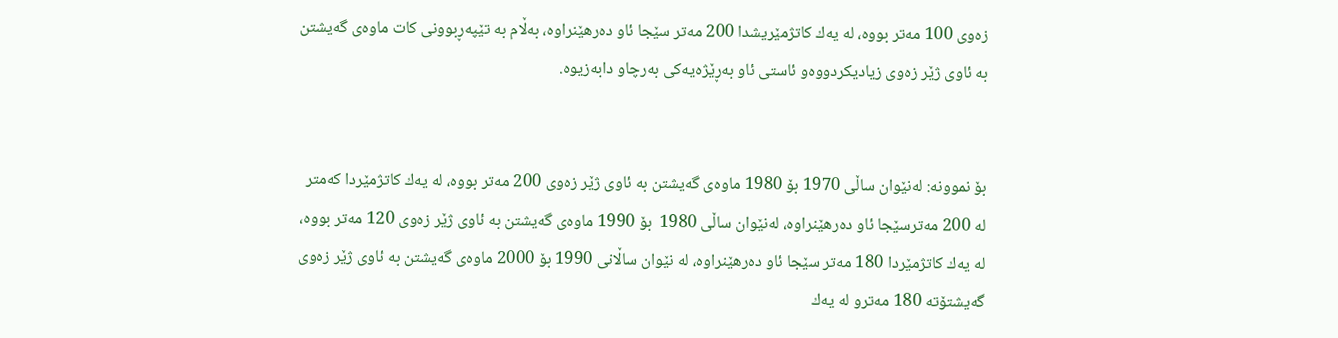زه‌وى 100 مه‌تر بووه‌، له‌ یه‌ك كاتژمێریشدا 200 مه‌تر سێجا ئاو ده‌رهێنراوه‌، به‌ڵام به‌ تێپه‌ڕبوونى كات ماوه‌ى گه‌یشتن به‌ ئاوى ژێر زه‌وى زیادیكردووه‌و ئاستى ئاو به‌ڕێژه‌یه‌كى به‌رچاو دابه‌زیوه.


بۆ نموونه‌: له‌نێوان ساڵى 1970 بۆ 1980 ماوه‌ى گه‌یشتن به‌ ئاوى ژێر زه‌وى 200 مه‌تر بووه‌، له‌ یه‌ك كاتژمێردا كه‌متر له‌ 200 مه‌ترسێجا ئاو ده‌رهێنراوه‌، له‌نێوان ساڵى 1980  بۆ 1990 ماوه‌ى گه‌یشتن به‌ ئاوى ژێر زه‌وى 120 مه‌تر بووه‌، له‌ یه‌ك كاتژمێردا 180 مه‌تر سێجا ئاو ده‌رهێنراوه‌، له‌ نێوان ساڵانى 1990 بۆ 2000 ماوه‌ى گه‌یشتن به‌ ئاوى ژێر زه‌وى گه‌یشتۆته‌ 180 مه‌ترو له‌ یه‌ك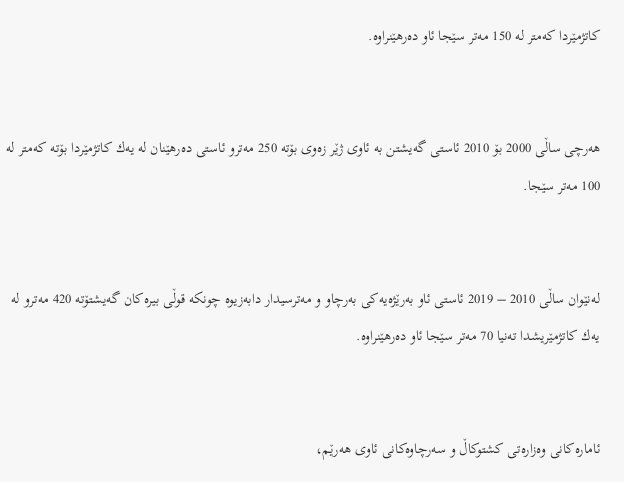كاتژمێردا كه‌متر له‌ 150 مه‌تر سێجا ئاو ده‌رهێنراوه‌.


هه‌رچى ساڵى 2000 بۆ 2010 ئاستى گه‌یشتن به‌ ئاوى ژێر زه‌وى بۆته‌ 250 مه‌ترو ئاستى ده‌رهێنان له‌ یه‌ك كاتژمێردا بۆته‌ كه‌متر له‌ 100 مه‌تر سێجا.


له‌نێوان ساڵى 2010 – 2019 ئاستى ئاو به‌رێژه‌یه‌كى به‌رچاو و مه‌ترسیدار دابه‌زیوه‌ چونكه‌ قوڵى بیره‌كان گه‌یشتۆته‌ 420 مه‌ترو له‌ یه‌ك كاتژمێریشدا ته‌نيا 70 مه‌تر سێجا ئاو ده‌رهێنراوه‌.


ئاماره‌كانى وه‌زاره‌تى كشتوكاڵ و سەرچاوەکانى ئاوى هەرێم،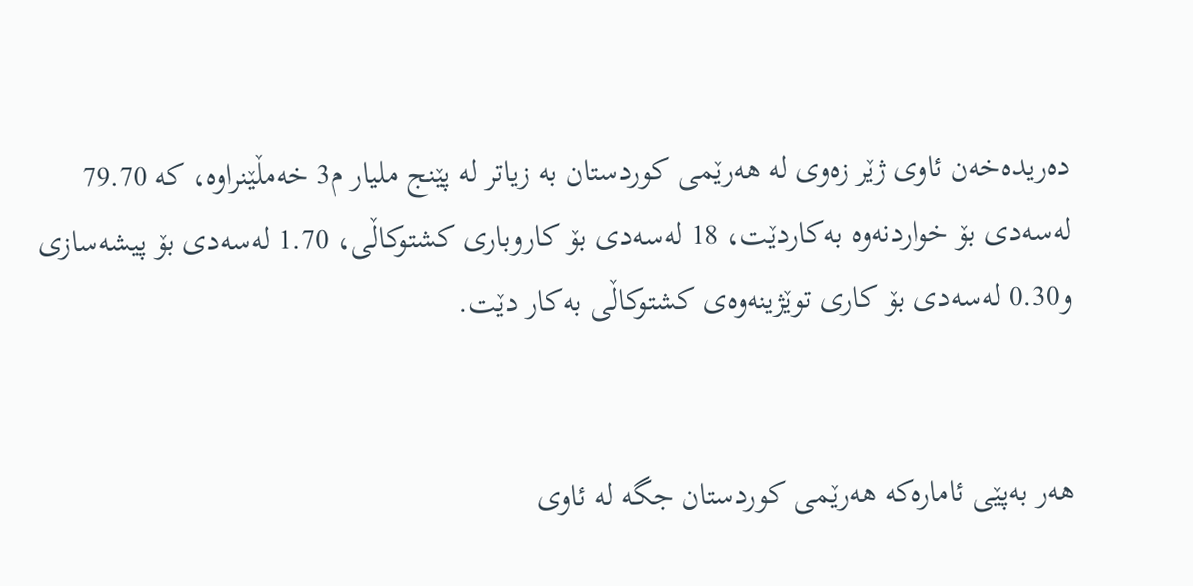ده‌ریده‌خه‌ن ئاوى ژێر زه‌وى له‌ هه‌رێمی كوردستان به‌ زیاتر له‌ پێنج ملیار م3 خه‌مڵێنراوه‌، كه 79.70 لەسەدی بۆ خواردنه‌وه‌ به‌كاردێت، 18 لەسەدی بۆ كاروبارى كشتوكاڵی، 1.70 لەسەدی بۆ پیشه‌سازى و0.30 لەسەدی بۆ كاری توێژینه‌وه‌ى كشتوكاڵى به‌كار دێت.


هەر بەپێى ئامارەکە هه‌رێمى كوردستان جگه‌ له‌ ئاوى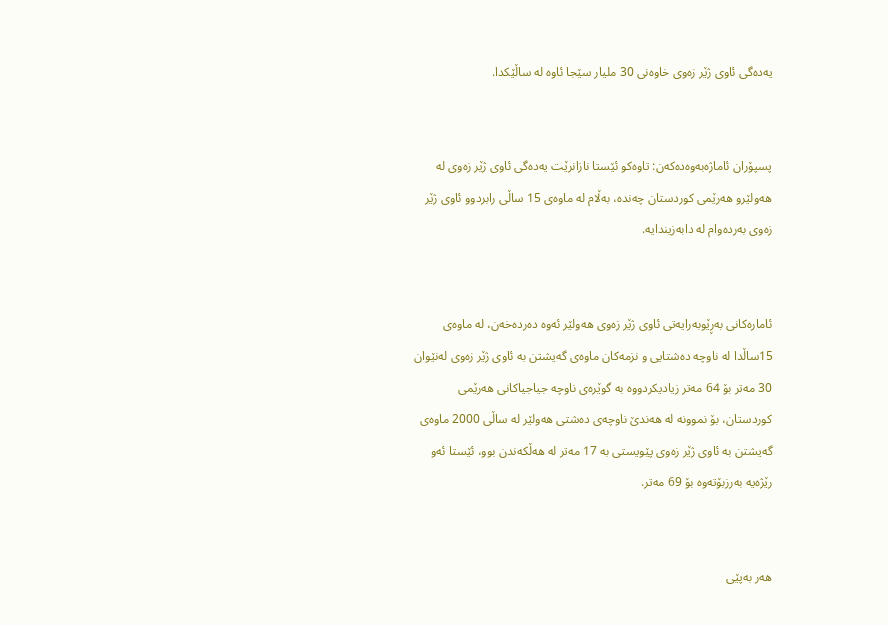یه‌ده‌گى ئاوى ژێر زه‌وى ‌خاوه‌نى 30 ملیار سێجا ئاوه‌ له‌ ساڵێكدا.


پسپۆران ئاماژه‌به‌وه‌ده‌كه‌ن: تاوه‌كو ئێستا نازانرێت یه‌ده‌گى ئاوى ژێر زه‌وى له‌ هه‌ولێرو هه‌رێمى كوردستان چه‌نده‌، به‌ڵام له‌ ماوه‌ى 15 ساڵى رابردوو ئاوى ژێر زه‌وى به‌رده‌وام له‌ دابه‌زیندایه‌.


ئاماره‌كانی‌ به‌ڕێوبه‌رایه‌تى ئاوى ژێر زه‌وى هه‌ولێر ئه‌وه ‌ده‌رده‌خه‌ن، له‌ ماوه‌ى 15ساڵدا له‌ ناوچه‌ ده‌شتایى و نزمه‌كان ماوه‌ى گه‌یشتن به‌ ئاوى ژێر زه‌وى له‌نێوان 30 مه‌تر‌ بۆ 64 مه‌تر زیادیكردووه‌ به‌ گوێره‌ى ناوچه‌ جیاجیاكانى هه‌رێمى كوردستان، بۆ نموونه‌ له‌ هه‌ندێ ناوچه‌ى ده‌شتى هه‌ولێر له‌ ساڵى 2000 ماوه‌ى گه‌یشتن به‌ ئاوى ژێر زه‌وى پێویستى به‌ 17 مه‌تر له‌ هه‌ڵكه‌ندن بوو،‌ ئێستا ئه‌و رێژه‌یه‌ به‌رزبۆته‌وه‌ بۆ 69 مه‌تر.


هه‌ر به‌پێى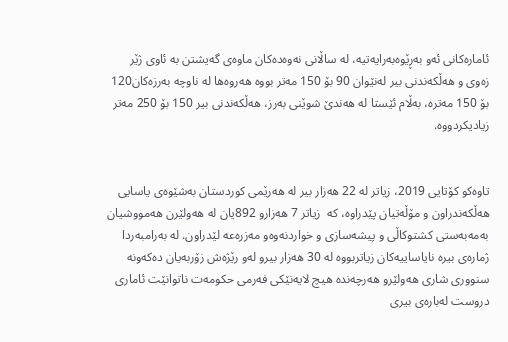ئاماره‌كانى ئه‌و به‌ڕێوەبه‌رایه‌تیه‌، له‌ ساڵانى نه‌وه‌ده‌كان ماوه‌ى گه‌یشتن به‌ ئاوى ژێر زه‌وى و هه‌ڵكه‌ندنى بیر له‌نێوان 90 بۆ 150 مه‌تر بووه‌ هه‌روه‌ها له‌ ناوچه‌ به‌رزه‌كان120 بۆ 150 مه‌تره‌، به‌ڵام ئێستا له‌ هه‌ندێ شوێنى به‌رز، هه‌ڵكه‌ندنى بیر 150 بۆ 250 مه‌تر زیادیكردووه‌.


تاوه‌كو كۆتایى 2019، زیاتر له‌ 22 هه‌زار بیر له‌ هه‌رێمى كوردستان به‌شێوه‌ى یاسایى هه‌ڵكه‌ندراون و مۆڵه‌تیان پێدراوه‌، كه‌  زیاتر 7 هه‌زارو 892یان له‌ هه‌ولێرن هه‌مووشیان به‌مه‌به‌ستى كشتوكاڵى و پیشه‌سازى و خواردنه‌وه‌و مه‌زرەعه‌ لێدراون. له‌ به‌رامبه‌ردا ژماره‌ى بیره‌ نایاساییه‌كان زیاتربووه‌ له‌ 30 هه‌زار بیرو له‌و رێژه‌ش زۆربه‌یان ده‌كه‌ونه‌ سنوورى شارى هه‌ولێرو هه‌رچه‌نده‌ هیچ لایه‌نێكى فه‌رمى حكومه‌ت ناتوانێت ئامارى دروست له‌باره‌ى بیرى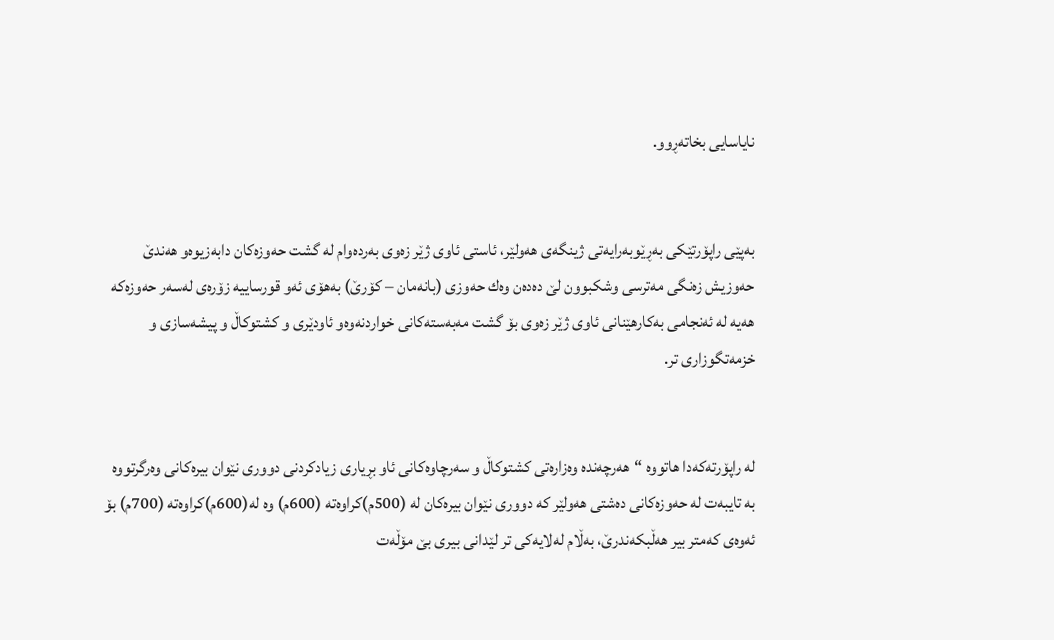نایاسایى بخاته‌ڕوو.


به‌پێى راپۆرتێكى به‌ڕێوبه‌رایه‌تى ژینگه‌ى هه‌ولێر، ئاستی ئاوی ژێر زه‌وی به‌رده‌وام له‌ گشت حه‌وزه‌كان دابه‌زیوه‌و هه‌ندێ حه‌وزیش زه‌نگی مه‌ترسی وشكبوون لێ ده‌دەن وه‌ك حه‌وزى (بانه‌مان – كۆرێ) به‌هۆی ئه‌و قورساییه‌ زۆره‌ی له‌سه‌ر حه‌وزه‌كه‌ هه‌یه‌ له‌ ئه‌نجامی به‌كارهێنانی ئاوی ژێر زه‌وی بۆ گشت مه‌به‌سته‌كانى خواردنه‌وه‌و ئاودێری و كشتوكاڵ و پیشه‌سازی و خزمه‌تگوزاری تر.


له‌ راپۆرته‌كه‌دا هاتووه‌ “هه‌رچه‌نده‌ وه‌زاره‌تی كشتوكاڵ و سه‌رچاوه‌كانی ئاو بڕیاری زیادكردنی دووری نێوان بیره‌كانی وه‌رگرتووه‌ به‌ تایبه‌ت له‌ حه‌وزه‌كانی ده‌شتی هه‌ولێر كه‌ دووری نێوان بیره‌كان له‌ (500م)كراوه‌ته‌ (600م) وه‌ له‌(600م)كراوه‌ته‌ (700م) بۆ ئه‌وه‌ی كه‌متر بیر هه‌ڵبكه‌ندرێ، به‌ڵام له‌لایه‌كی تر لێدانی بیری بێ مۆڵه‌ت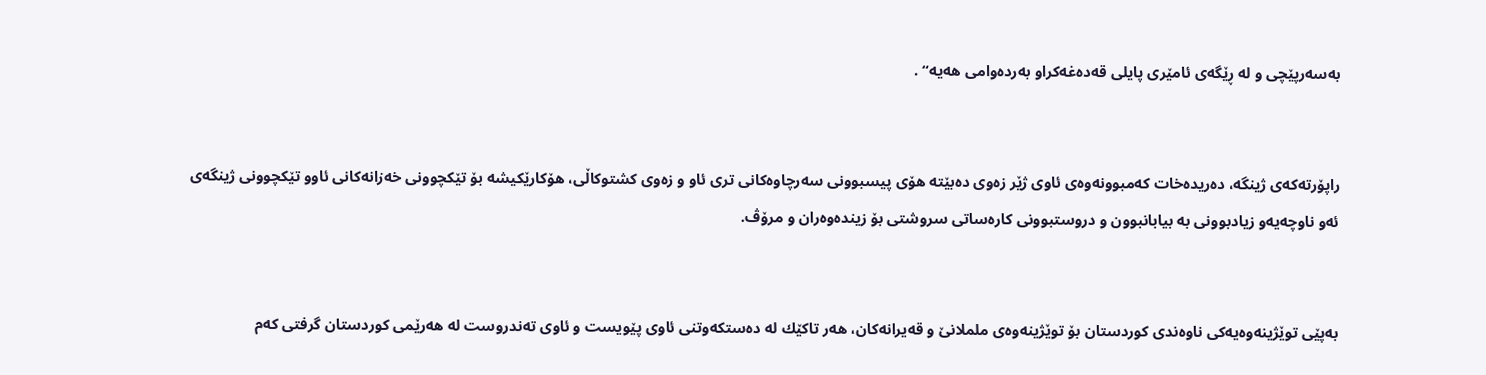به‌سه‌رپێچی و له‌ ڕێگه‌ی ئامێری پایلی قه‌ده‌غه‌كراو به‌رده‌وامی هه‌یه‌“ .


راپۆرته‌كه‌ى ژینگه، ده‌ریده‌خات كه‌مبوونه‌وه‌ى ئاوى ژێر زه‌وى ده‌بێته‌ هۆى پیسبوونى سه‌رچاوه‌كانى ترى ئاو و زه‌وى كشتوكاڵى، هۆكارێكیشه‌ بۆ تێكچوونى خه‌زانه‌كانى ئاوو تێكچوونى ژینگه‌ى ئه‌و ناوچه‌یه‌و زیادبوونى به‌ بیابانبوون و دروستبوونى كاره‌ساتى سروشتى بۆ زینده‌وه‌ران و مرۆڤ.


به‌پێى توێژینه‌وه‌یه‌كى ناوەندی کوردستان بۆ توێژینەوەى ململانێ و قەیرانەکان، هه‌ر تاكێك له‌ ده‌ستكه‌وتنى ئاوى پێویست و ئاوى ته‌ندروست له‌ هه‌رێمى كوردستان گرفتى كه‌م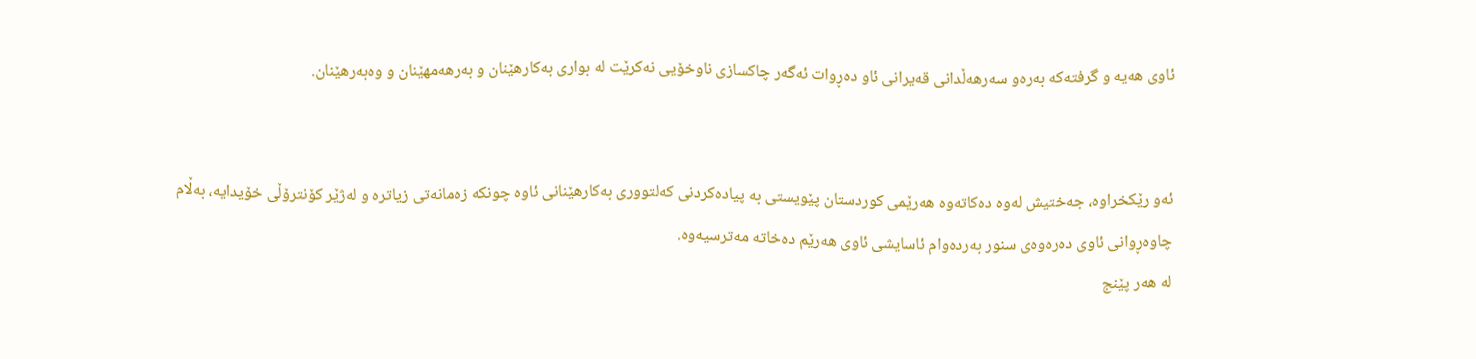ئاوى هه‌یه‌ و گرفته‌كه‌ به‌ره‌و سه‌رهه‌ڵدانى قه‌یرانى ئاو ده‌ڕوات ئه‌گه‌ر چاكسازى ناوخۆیی نه‌كرێت له‌ بوارى به‌كارهێنان و به‌رهه‌مهێنان و وه‌به‌رهێنان.


ئه‌و رێكخراوه‌، جه‌ختیش له‌‌وه ‌ده‌كاته‌وه‌ هه‌رێمى كوردستان پێویستى به‌ پیاده‌كردنى كه‌لتوورى به‌كارهێنانى ئاوه‌ چونكه‌ زه‌مانه‌تى زیاتره‌ و له‌ژێر كۆنترۆڵی خۆیدایه‌، به‌ڵام چاوه‌ڕوانى ئاوى ده‌ره‌وه‌ى سنور به‌رده‌وام ئاسایشی ئاوى هه‌رێم ده‌خاته‌ مه‌ترسیه‌وه‌.
له‌ هه‌ر پێنج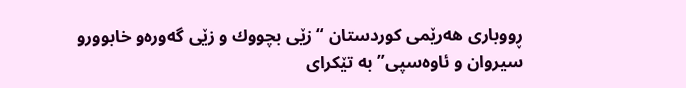ڕووبارى هه‌رێمى كوردستان “زێى بچووك و زێى گه‌وره‌و خابوورو سیروان و ئاوه‌سپى” به تێكرای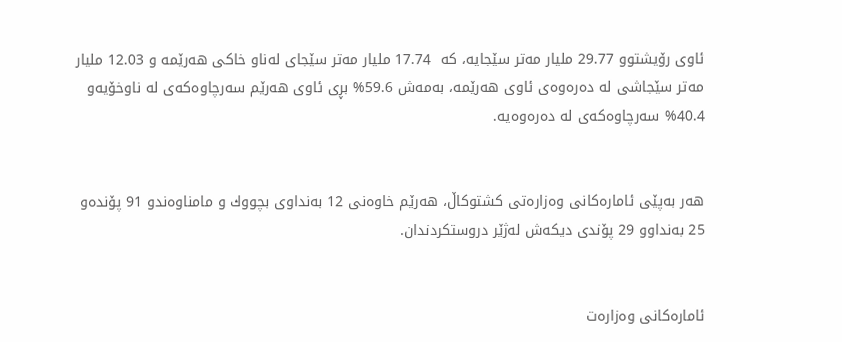ئاوی رۆیشتوو 29.77 ملیار مه‌تر سێجایه‌، كه‌  17.74 ملیار مه‌تر سێجاى له‌ناو خاكى هه‌رێمه‌ و 12.03 ملیار مه‌تر سێجاشى له‌ ده‌ره‌وه‌ى ئاوى هه‌رێمه‌، به‌مه‌ش 59.6% بڕى ئاوى هه‌رێم سه‌رچاوه‌كه‌ى له‌ ناوخۆیه‌و 40.4% سه‌رچاوه‌كه‌ى له‌ ده‌ره‌وه‌یه.


هه‌ر به‌پێى ئاماره‌كانی وه‌زاره‌تى کشتوکاڵ، هه‌رێم خاوه‌نى 12 به‌نداوی بچووك و مامناوه‌ندو 91 پۆند‌ه‌و 25 به‌نداوو 29 پۆندی دیكه‌ش له‌ژێر دروستكردندان.


ئاماره‌كانى وه‌زاره‌ت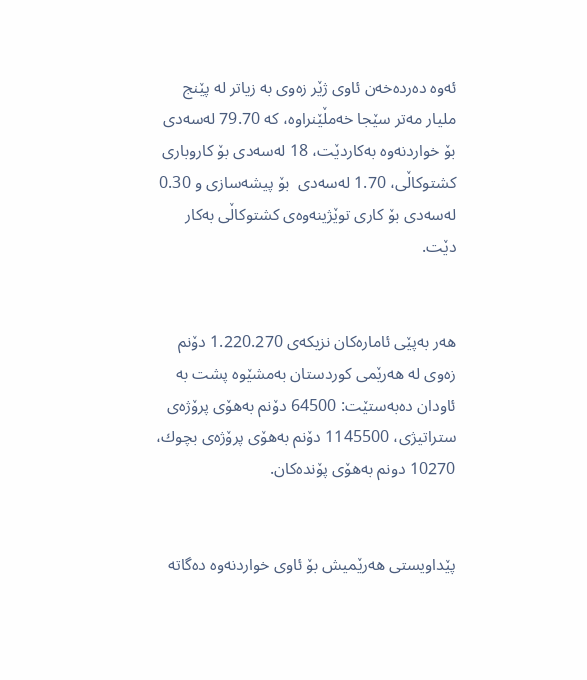ئه‌وه‌ ده‌رده‌خه‌ن ئاوى ژێر زه‌وى ‌‌به‌ زیاتر له‌ پێنج ملیار مه‌تر سێجا خه‌مڵێنراوه‌، كه 79.70 لەسەدی بۆ خواردنه‌وه‌ به‌كاردێت، 18 لەسەدی بۆ كاروبارى كشتوكاڵی، 1.70 لەسەدی  بۆ پیشه‌سازى و 0.30 لەسەدی بۆ كاری توێژینه‌وه‌ى كشتوكاڵى به‌كار دێت.


هه‌ر به‌پێى ئاماره‌كان نزیكه‌ى 1.220.270 دۆنم زه‌وى له‌ هه‌رێمى كوردستان به‌مشێوه‌ پشت به‌ ئاودان ده‌به‌ستێت: 64500 دۆنم به‌هۆى پرۆژه‌ى ستراتیژى، 1145500 دۆنم به‌هۆى پرۆژه‌ى بچوك، 10270 دونم به‌هۆى پۆنده‌كان.


پێداویستى هه‌رێمیش بۆ ئاوى خواردنه‌وه‌ ده‌گاته‌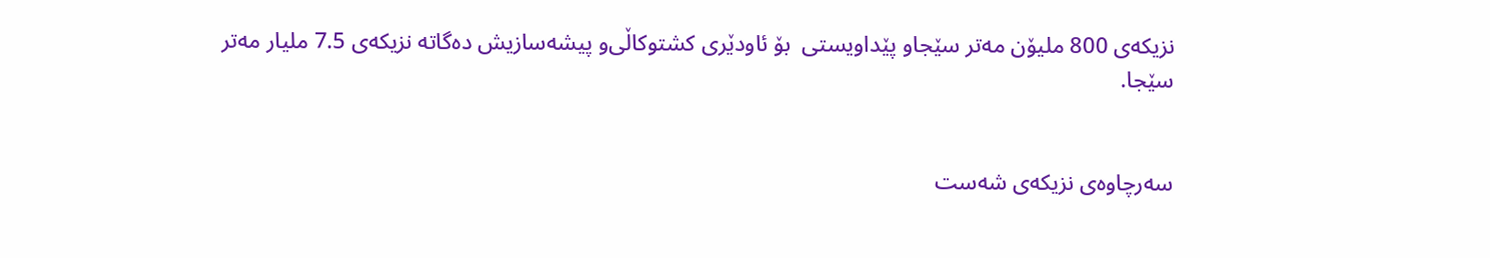نزیكه‌ى 800 ملیۆن مه‌تر سێجاو پێداویستى  بۆ ئاودێرى كشتوكاڵى‌و پیشه‌سازیش ده‌گاته‌ نزیكه‌ى 7.5 ملیار مه‌تر سێجا.


سه‌رچاوه‌ی نزیكه‌ی شەست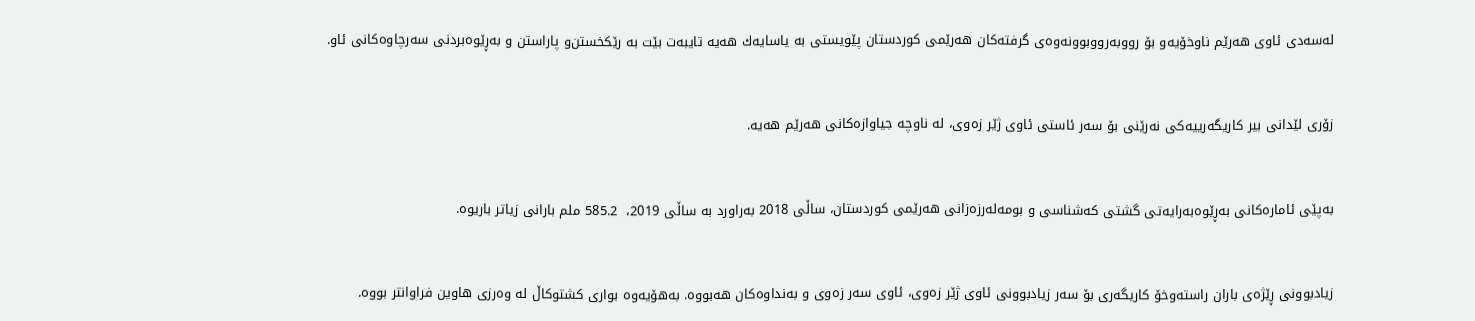لەسەدی ئاوی هه‌رێم ناوخۆیه‌و بۆ رووبەرووبوونەوەی گرفتەکان هەرێمی کوردستان پێویستی بە یاسایه‌ك هەیە تایبه‌ت بێت به‌ رێكخستن‌و پاراستن و به‌ڕێوه‌بردنى سه‌رچاوه‌كانى ئاو.


زۆرى لێدانى بیر كاریگه‌رییه‌كى نه‌رێنى بۆ ‌سه‌ر ئاستى ئاوى ژێر زه‌وى، له‌ ناوچه‌ جیاوازه‌كانی هه‌رێم هه‌یه‌.


به‌پێى ئاماره‌كانى به‌ڕێوه‌به‌رایه‌تى گشتی کەشناسی و بومەلەرزەزانی هەرێمی کوردستان، ساڵى 2018 به‌راورد به‌ ساڵى 2019،  585.2 ملم بارانی زیاتر باریوه.


زیادبوونى ڕێژەى باران راستەوخۆ كاریگه‌ری بۆ سەر زیادبوونی ئاوی ژێر زەوی، ئاوی سەر زەوی و بەنداوەکان هه‌بووه. بەهۆیه‌وه‌ بواری کشتوکاڵ لە وەرزی هاوین فراوانتر بووە.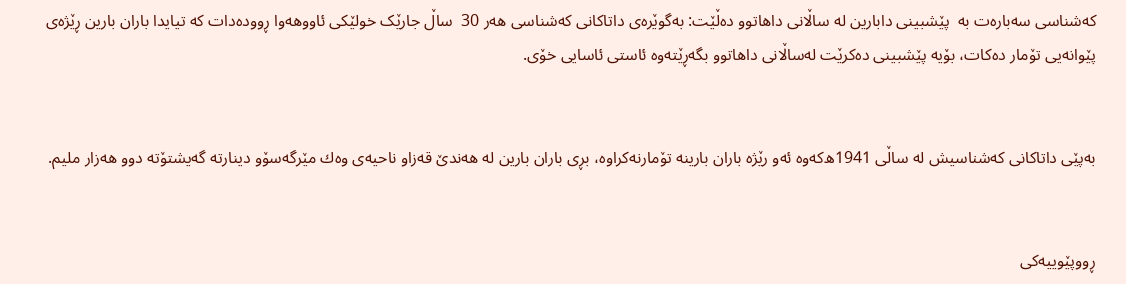کەشناسی سەبارەت بە  پێشبینی دابارین له‌ ساڵانی داهاتوو ده‌ڵێت: بەگوێرەی داتاکانی کەشناسی هەر 30  ساڵ جارێک خولێکی ئاووهەوا ڕوودەدات کە تیایدا باران بارین ڕێژەی پێوانەیی تۆمار دەکات، بۆیە پێشبینی دەکرێت لەساڵانی داهاتوو بگەڕێتەوە ئاستی ئاسایی خۆی.


به‌پێى داتاكانى كه‌شناسیش له‌ ساڵى 1941ه‌كه‌وه‌ ئه‌و رێژه‌ باران بارینه‌ تۆمارنه‌كراوه‌، بڕى باران بارین له‌ هه‌ندێ قه‌زاو ناحیه‌ى وه‌ك مێرگه‌سۆو دینارته‌ گه‌یشتۆته‌ دوو هه‌زار ملیم.


ڕووپێوییەكى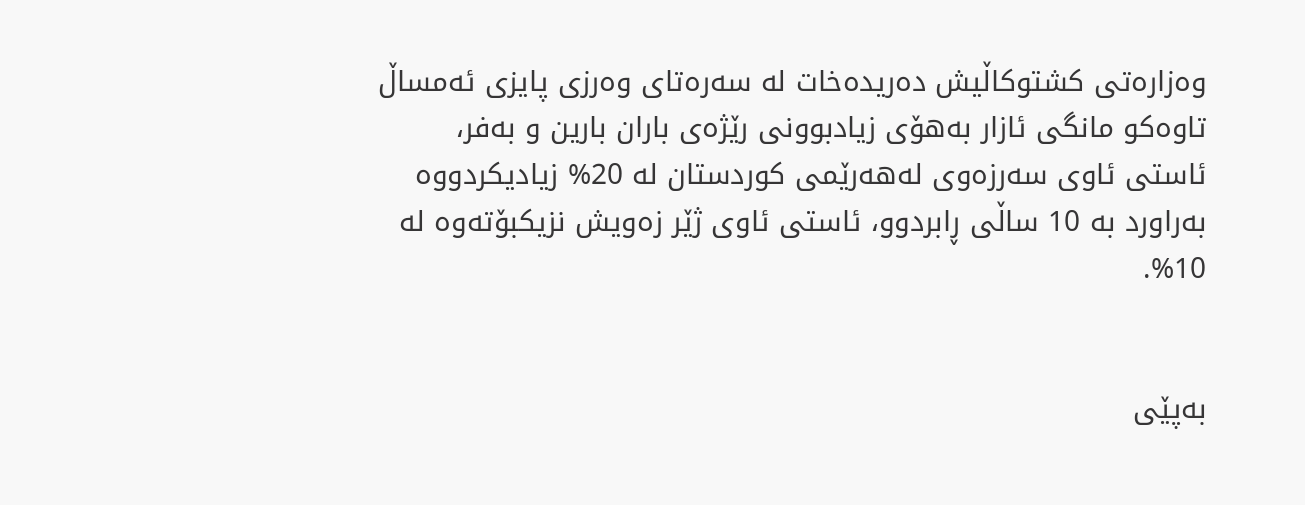وه‌زاره‌تى كشتوكاڵیش دەریدەخات له‌ سه‌ره‌تاى وه‌رزى پایزى ئه‌مساڵ تاوه‌كو مانگى ئازار به‌هۆى زیادبوونى رێژه‌ى باران بارین و به‌فر، ئاستى ئاوى سه‌رزه‌وى له‌هه‌رێمى كوردستان له‌ 20% زیادیكردووه‌ به‌راورد به‌ 10 ساڵى ڕابردوو، ئاستى ئاوى ژێر زه‌ویش نزیكبۆته‌وه‌ له‌ 10%.


به‌پێى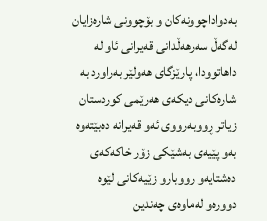به‌دواداچوونه‌كان و بۆچوونى شاره‌زایان له‌گه‌ڵ سه‌رهه‌ڵدانى قه‌یرانى ئاو له‌ داهاتوودا، پارێزگاى هه‌ولێر به‌راورد به‌ شاره‌كانى دیكه‌ى هه‌رێمى كوردستان زیاتر ڕووبه‌رووى ئه‌و قه‌یرانه‌ ده‌بێته‌وه‌ به‌و پێیه‌ى به‌شێكى زۆر خاكه‌كه‌ى ده‌شتایه‌و رووبارو زێیه‌كانى لێوه‌ دووره‌و له‌ماوه‌ى چه‌ندین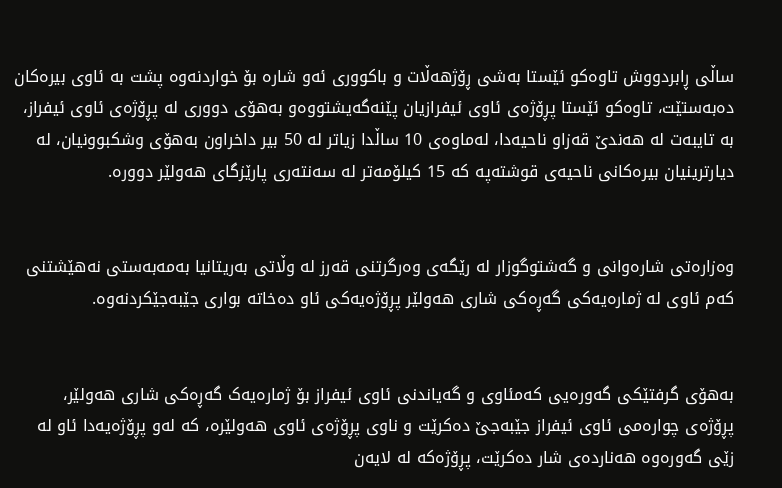ساڵى ڕابردووش تاوه‌كو ئێستا به‌شى ڕۆژهه‌ڵات و باكوورى ئه‌و شاره‌ بۆ خواردنه‌وه‌ پشت به‌ ئاوى بیره‌كان ده‌به‌ستێت، تاوه‌كو ئێستا پڕۆژه‌ى ئاوى ئیفرازیان پێنه‌گه‌یشتووه‌و به‌هۆى دوورى له‌ پڕۆژه‌ى ئاوى ئیفراز، به‌ تایبه‌ت له‌ هه‌ندێ قه‌زاو ناحیه‌دا، له‌ماوه‌ى 10 ساڵدا زیاتر له‌ 50 بیر داخراون به‌هۆى وشكبوونیان، له‌ دیارترینیان بیره‌كانى ناحیه‌ى قوشته‌په‌ كه‌ 15 كیلۆمه‌تر له‌ سه‌نته‌رى پارێزگاى هه‌ولێر دووره‌.


وه‌زاره‌تى شاره‌وانى و گه‌شتوگوزار له‌ رێگه‌ى وه‌رگرتنى قه‌رز له‌ وڵاتى به‌ریتانیا به‌مه‌به‌ستى نه‌هێشتنى كه‌م ئاوى له‌ ژماره‌یه‌كى گه‌ڕه‌كى شارى هه‌ولێر پڕۆژه‌یه‌كى ئاو ده‌خاته‌ بوارى جێبه‌جێكردنەوە.


به‌هۆى گرفتێكى گه‌وره‌یى کەمئاوی و گه‌یاندنى ئاوى ئیفراز بۆ ژمارەیەک گەڕەکی شاری ھەولێر، پڕۆژەی چوارەمی ئاوی ئیفراز جێبەجێ دەکرێت و ناوی پڕۆژەی ئاوی ھەولێرە، کە لەو پڕۆژەیەدا ئاو لە زێی گەورەوە ھەناردەی شار دەکرێت، پڕۆژه‌كه‌ له‌ لایه‌ن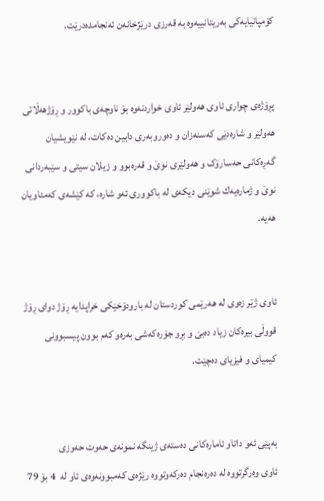کۆمپانیایەکی بەریتانییەوە بە قەرزی درێژخانەن ئه‌نجامده‌درێت.


پڕۆژەی چواری ئاوی ھەولێر ئاوی خواردنەوە بۆ ناوچەی باکوور و ڕۆژھەڵاتی ھەولێر و شارەدێی کەسنەزان و ده‌وروبه‌رى دابین دەکات، له‌ نێویشیان گه‌ڕه‌كانى حەسارۆک و ھەولێری نوێ و قه‌ره‌بوو و زیلان سیتى و سێبه‌ردانى نوێ و ژماره‌یه‌ك شوێنى دیكه‌ى له‌ باكوورى ئه‌و شاره‌، كه‌ كێشه‌ى كه‌مئاویان هه‌یه‌.


ئاوى ژێر زه‌و‌ى له‌ هه‌رێمى كوردستان له‌ بارودۆخێكى خراپدایه‌ ڕۆژ دواى ڕۆژ قووڵى بیره‌كان زیاد ده‌بێ و بڕو جۆره‌كه‌شى به‌ره‌و كه‌م بوون پیسبوونى كیمیاى و فیزیاى ده‌چێت.


به‌پێى ئه‌و داتاو ئاماره‌كانى ده‌سته‌ى ژینگه‌ نمونه‌ى حه‌وت حه‌وزى ئاوى ‌‌وه‌رگرتووه‌ له‌ ده‌ره‌نجام ده‌ركه‌وتووه‌ رێژه‌ى كه‌مبوونه‌وه‌ى ئاو له‌  4 بۆ 79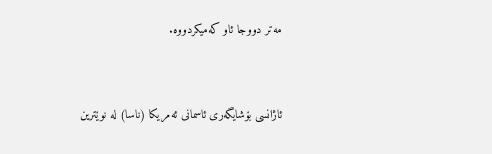مه‌تر دووجا ئاو كه‌میكردووه‌.


ئاژانسى بۆشایگه‌رى ئاسمانى ئه‌مریكا (ناسا) له‌ نوێترین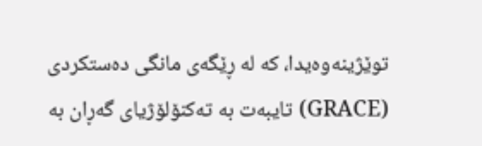توێژینه‌وه‌یدا، كه‌ له‌ ڕێگه‌ى مانگى ده‌ستكردى (GRACE) تایبه‌ت به‌ ته‌كنۆلۆژیاى گه‌ڕان به‌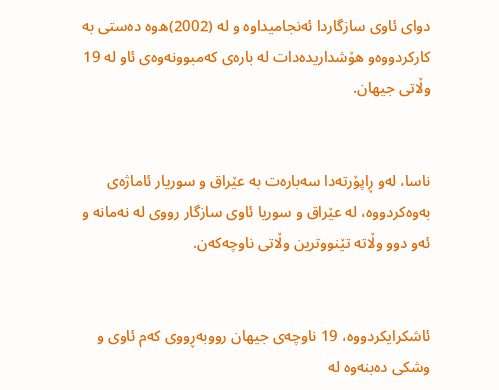دواى ئاوى سازگاردا ئه‌نجامیداوه‌ و له‌ (2002)ه‌وه‌ ده‌ستى به‌ كاركردووه‌و هۆشداریده‌دات له‌ باره‌ى كه‌مبوونه‌وه‌ى ئاو له‌ 19 وڵاتى جیهان.


ناسا، له‌و ڕاپۆرته‌دا سه‌باره‌ت به‌ عێراق و سوریار ئاماژه‌ى به‌وه‌كردووه‌، له‌ عێراق و سوریا ئاوى سازگار رووى له‌ نه‌مانه‌ و ئه‌و دوو وڵاته‌ تێنووترین وڵاتى ناوچه‌كه‌ن.


ئاشكرایكردووه‌، 19 ناوچه‌ى جیهان رووبه‌ڕووى كه‌م ئاوى و وشكى ده‌بنه‌وه‌ له‌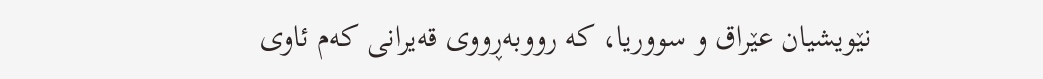نێویشیان عێراق و سووریا، كه‌ رووبه‌ڕووى قه‌یرانى كه‌م ئاوى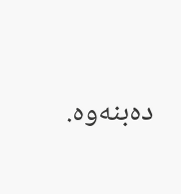ده‌بنه‌وه‌.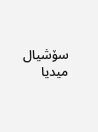سۆشیال میدیا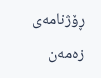ڕۆژنامەی زەمەن